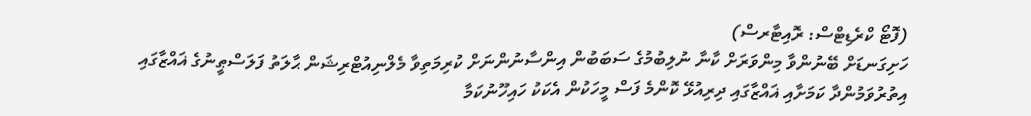(ފޮޓޯ ކްރެޑިޓްސް: ރޮއިޓާރސް)
ހަށިގަނޑަށް ބޭނުންވާ މިންވަރަށް ކާނާ ނުލިބުމުގެ ސަބަބުން އިންސާނުންނަށް ކުރިމަތިވާ މެލްނިއުޓްރިޝަން ޙާލަތު ފަލަސްޠީނުގެ ޣައްޒާގައި އިތުރުވަމުންދާ ކަމަށާއި ޣައްޒާގައި ދިރިއުޅޭ ކޮންމެ ފަސް މީހަކުން އެކަކު ހައިހޫނުކަމާ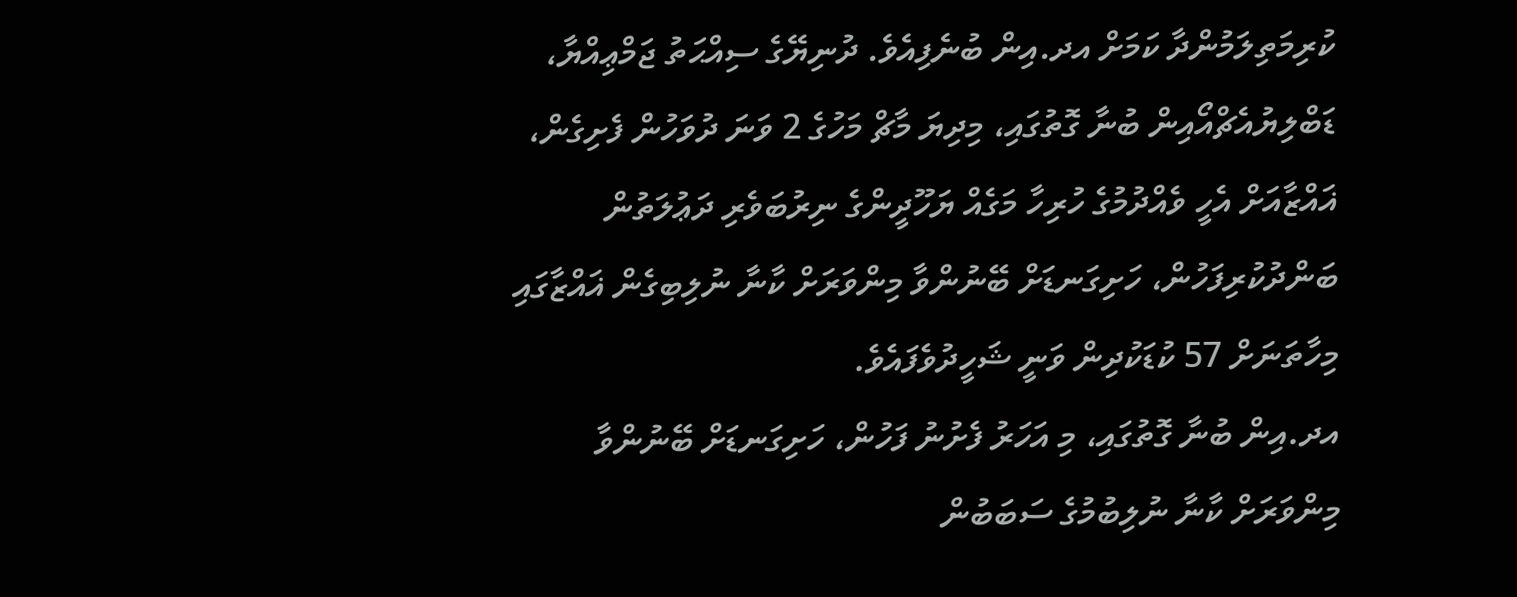ކުރިމަތިލަމުންދާ ކަމަށް އދ.އިން ބުނެފިއެވެ. ދުނިޔޭގެ ސިއްޙަތު ޖަމްޢިއްޔާ، ޑަބްލިޔުއެޗްއޯއިން ބުނާ ގޮތުގައި، މިދިޔަ މާޗް މަހުގެ 2 ވަނަ ދުވަހުން ފެށިގެން، ޣައްޒާއަށް އެހީ ވެއްދުމުގެ ހުރިހާ މަގެއް ޔަހޫދީންގެ ނިރުބަވެރި ދަޢުލަތުން ބަންދުކުރިފަހުން، ހަށިގަނޑަށް ބޭނުންވާ މިންވަރަށް ކާނާ ނުލިބިގެން ޣައްޒާގައި މިހާތަނަށް 57 ކުޑަކުދިން ވަނީ ޝަހީދުވެފައެވެ.
އދ.އިން ބުނާ ގޮތުގައި، މި އަހަރު ފެށުނު ފަހުން، ހަށިގަނޑަށް ބޭނުންވާ މިންވަރަށް ކާނާ ނުލިބުމުގެ ސަބަބުން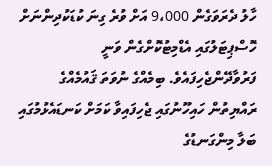ހާލު ދެރަވަގެން 9،000 އަށް ވުރެ ގިނަ ކުޑަކުދިންނަށް ހޮސްޕިޓަލުގައި އެޑްމިޓުކޮށްގެން ވަނީ ފަރުވާދޭންޖެހިފައެވެ. ބިމެއްގެ ނުވަތަ ޤައުމެއްގެ ރައްޔިތުން ހައިހޫނުގައި ޖެހިފައިވާ ކަމަށް ކަނޑައެޅުމުގައި ބަލާ މިންގަނޑުގެ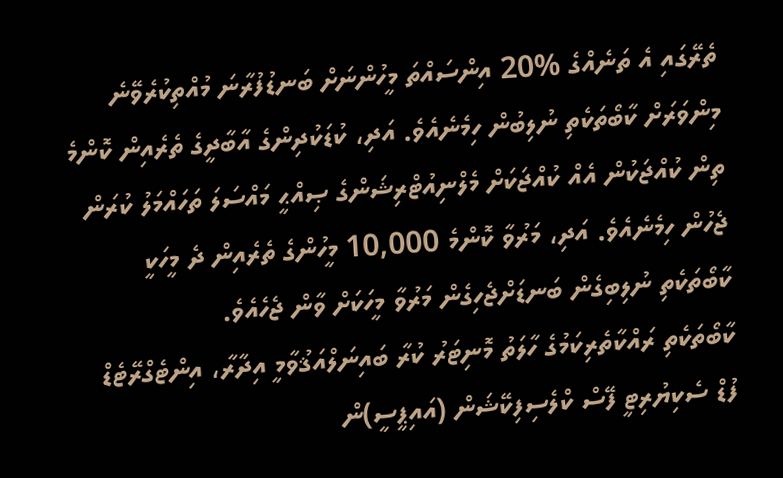ތެރޭގައި އެ ތަނެއްގެ %20 އިންސައްތަ މީހުންނަށް ބަނޑުފުރާނަ މުއްތިކުރެވޭނެ މިންވަރަށް ކާބޯތަކެތި ނުލިބުން ހިމެނެއެވެ. އަދި، ކުޑަކުދިންގެ އާބާދީގެ ތެރެއިން ކޮންމެ ތިން ކުއްޖަކުން އެއް ކުއްޖަކަށް މެލްނިއުޓްރިޝަންގެ ޞިއްޙީ މައްސަލަ ތަހައްމަލު ކުރަން ޖެހުން ހިމެނެއެވެ. އަދި، މަރުވާ ކޮންމެ 10,000 މީހުންގެ ތެރެއިން ދެ މީހަކީ ކާބޯތަކެތި ނުލިބިގެން ބަނޑަށްޖެހިގެން މަރުވާ މީހަކަށް ވާން ޖެހެއެވެ.
ކާބޯތަކެތި ރައްކާތެރިކަމުގެ ހާލަތު މޮނިޓަރު ކުރާ ބައިނަލްއަޤުވާމީ އިދާރާ، އިންޓެގްރޭޓެޑް ފުޑް ސެކިޔުރިޓީ ފޭސް ކްލެސިފިކޭޝަން (އައިޕީސީ)ން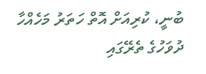ބުނީ، ކުރިއަށް އޮތް ހަތަރު މަހެއްހާ ދުވަހުގެ ތެރޭގައި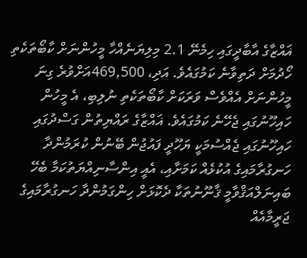ޣައްޒާގެ އާބާދީގައި ހިމެނޭ 2.1 މިލިޔަނެއްހާ މީހުންނަށް ކާބޯތަކެތި ހޯދުމަށް ދަތިވާނެ ކަމުގައެވެ. އަދި، 469,500އަށްވުރެ ގިނަ މީހުންނަށް އެއްވެސް ވަރަކަށް ކާބޯތަކެތި ނުލިބި، އެ މީހުން ހައިހޫނުގައި ޖެހޭނެ ކަމުގައެވެ. ޣައްޒާގެ ރައްޔިތުން ގަސްދުގައި ހައިހޫނުގައި ޖެއްސުމަކީ ޔަހޫދީ ފައުޖުން ބޭނުން ކުރަމުންދާ ހަނގުރާމައިގެ އުކުޅެއް ކަމަށާއި، އެއީ އިންސާނިއްޔަތުކަމާ ބެހޭ ބައިނަލްއަޤްވާމީ ޤާނޫނުތަކާ ދެކޮޅަށް ހިންގަމުންދާ ހަނގުރާމައިގެ ޖަރީމާއެއް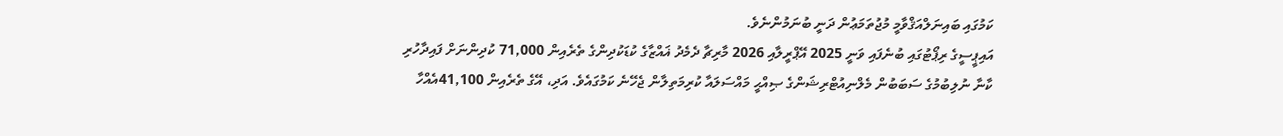ކަމުގައި ބައިނަލްއަޤްވާމީ މުޖުތަމަޢުން ދަނީ ބުނަމުންނެވެ.
އައިޕީސީގެ ރިޕޯޓުގައި ބުނެފައި ވަނީ 2025 އޭޕްރީލާއި 2026 މާރިޗާ ދެމެދު ޣައްޒާގެ ކުޑަކުދިންގެ ތެރެއިން 71,000 ކުދިންނަށް ފައިދާހުރި ކާނާ ނުލިބުމުގެ ސަބަބުން މެލްނިއުޓްރިޝަންގެ ޞިއްޙީ މައްސަލައާ ކުރިމަތިލާން ޖެހޭނެ ކަމުގައެވެ. އަދި، އޭގެ ތެރެއިން 41,100އެއްހާ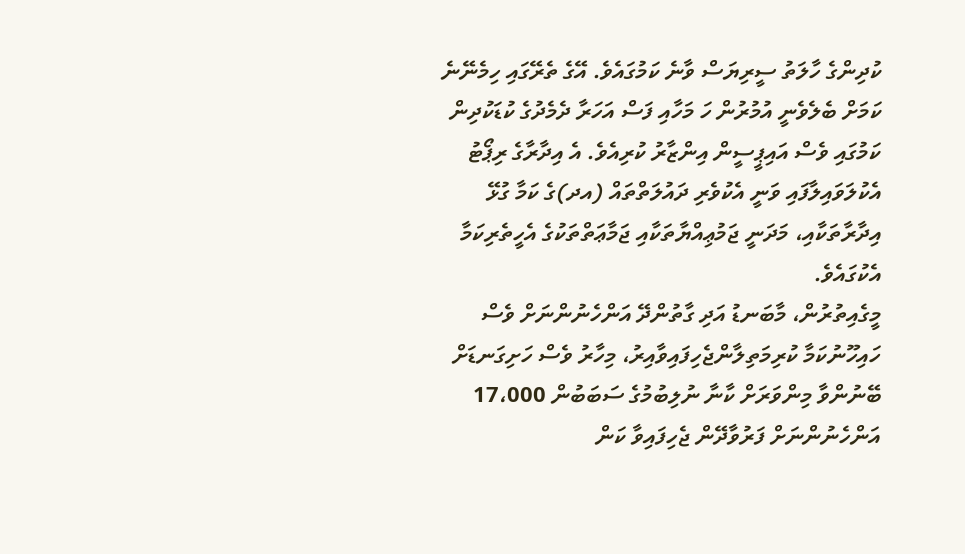ކުދިންގެ ހާލަތު ސީރިޔަސް ވާނެ ކަމުގައެވެ. އޭގެ ތެރޭގައި ހިމެނޭނެ ކަމަށް ބެލެވެނީ އުމުރުން ހަ މަހާއި ފަސް އަހަރާ ދެމެދުގެ ކުޑަކުދިން ކަމުގައި ވެސް އައިޕީސީން އިންޒާރު ކުރިއެވެ. އެ އިދާރާގެ ރިޕޯޓު އެކުލަވައިލާފައި ވަނީ އެކުވެރި ދައުލަތްތައް (އދ)ގެ ކަމާ ގުޅޭ އިދާރާތަކާއި، މަދަނީ ޖަމުޢިއްޔާތަކާއި ޖަމާޢަތްތަކުގެ އެހީތެރިކަމާ އެކުގައެވެ.
މީގެއިތުރުން، މާބަނޑު އަދި ގާތުންދޭ އަންހެނުންނަށް ވެސް ހައިހޫނުކަމާ ކުރިމަތިލާންޖެހިފައިވާއިރު، މިހާރު ވެސް ހަށިގަނޑަށް ބޭނުންވާ މިންވަރަށް ކާނާ ނުލިބުމުގެ ސަބަބުން 17،000 އަންހެނުންނަށް ފަރުވާދޭން ޖެހިފައިވާ ކަން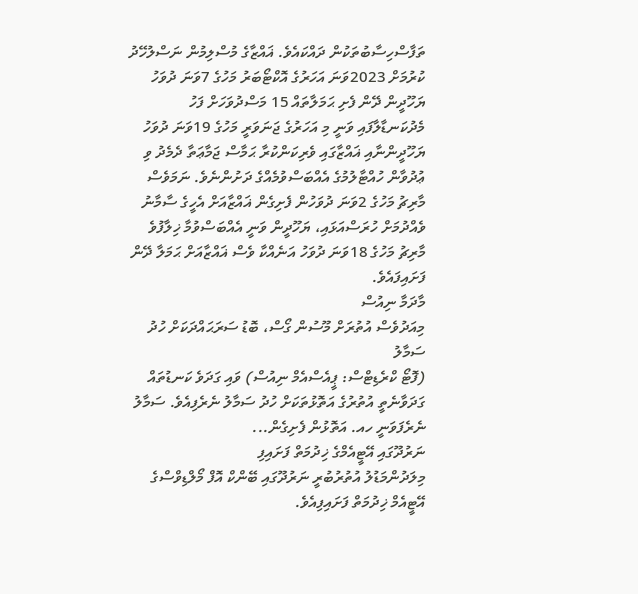ތަފާސްހިސާބުތަކުން ދައްކައެވެ. ޣައްޒާގެ މުސްލިމުން ނަސްލުހޭދު ކުރުމަށް 2023ވަނަ އަހަރުގެ އޮކްޓޯބަރު މަހުގެ 7ވަނަ ދުވަހު ޔަހޫދީން ދޭން ފެށި ޙަމަލާތައް 15 މަސްދުވަހަށް ފަހު މެދުކަނޑާލާފައި ވަނީ މި އަހަރުގެ ޖަނަވަރީ މަހުގެ 19ވަނަ ދުވަހު ޔަހޫދީންނާއި ޣައްޒާގައި ވެރިކަންކުރާ ޙަމާސް ޖަމާޢަތާ ދެމެދު ވި ޢުދުވާން ހުއްޓާލުމުގެ އެއްބަސްވުމެއްގެ ދަށުންނެވެ. ނަމަވެސް މާރިޗު މަހުގެ 2ވަނަ ދުވަހުން ފެށިގެން ޣައްޒާއަށް އެހީގެ ސާމާނު ވެއްދުމަށް ހުރަސްއަޅައި، ޔަހޫދީން ވަނީ އެއްބަސްވުމާ ޚިލާފުވެ މާރިޗު މަހުގެ 18ވަނަ ދުވަހު އަނެއްކާ ވެސް ޣައްޒާއަށް ޙަމަލާ ދޭން ފަށައިފައެވެ.
މާދަމާ ނިއުސް
މިއަދުވެސް އުތުރަށް މޫސުން ގޯސް، ބޮޑު ސަރަޙައްދަކަށް ހުދު ސަމާލު
(ފޮޓޯ ކްރެޑިޓްސް: ޕީއެސްއެމް ނިއުސް) ވައި ގަދަވެ ކަނޑުތައް ގަދަވާނެތީ އުތުރުގެ އަތޮޅުތަކަށް ހުދު ސަމާލު ނެރެފިއެވެ. ސަމާލު ނެރެފަވަނީ ހއ. އަތޮޅުން ފެށިގެން...
ނަރުދޫގައި އޭޓީއެމްގެ ޚިދުމަތް ފަށައިފި
މިލަދުންމަޑުލު އުތުރުބުރީ ނަރުދޫގައި ބޭންކް އޮފް މޯލްޑިވްސްގެ އޭޓީއެމް ޚިދުމަތް ފަށައިފިއެވެ.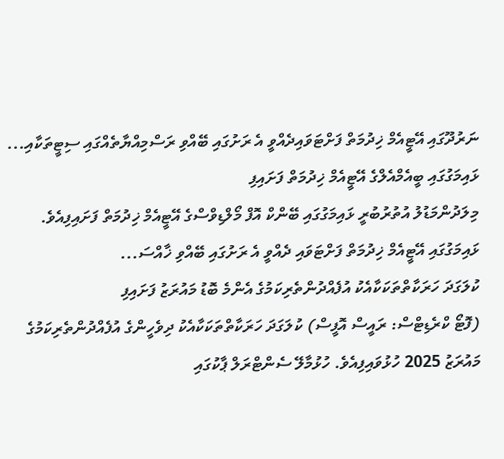ނަރުދޫގައި އޭޓީއެމް ޚިދުމަތް ފަށްޓަވައިދެއްވީ އެ ރަށުގައި ބޭއްވި ރަސްމިއްޔާތެއްގައި ސިޓީތަކާއި...
ޅައިމަގުގައި ބީއެމްއެލްގެ އޭޓީއެމް ޚިދުމަތް ފަށައިފި
މިލަދުންމަޑުލު އުތުރުބުރީ ޅައިމަގުގައި ބޭންކް އޮފް މޯލްޑިވްސްގެ އޭޓީއެމް ޚިދުމަތް ފަށައިފިއެވެ. ޅައިމަގުގައި އޭޓީއެމް ޚިދުމަތް ފަށްޓަވައި ދެއްވީ އެ ރަށުގައި ބޭއްވި ޚާއްސަ...
ކުލަގަދަ ހަރަކާތްތަކަކާއެކު އުފެއްދުންތެރިކަމުގެ އެންމެ ބޮޑު މައުރަޒު ފަށައިފި
(ފޮޓޯ ކްރެޑިޓްސް: ރައީސް އޮފީސް) ކުލަގަދަ ހަރަކާތްތަކަކާއެކު ދިވެހީންގެ އުފެއްދުންތެރިކަމުގެ މައުރަޒު 2025 ހުޅުވައިފިއެވެ. ހުޅުމާލޭ ސެންޓްރަލް ޕާކުގައި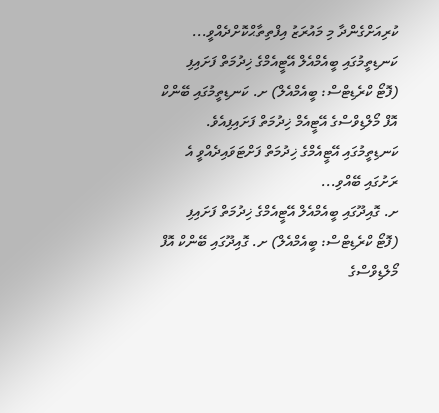ކުރިއަށްގެންދާ މި މައުރަޒު އިފްތިތާޙްކޮށްދެއްވީ...
ކަނޑިތީމުގައި ބީއެމްއެލް އޭޓީއެމްގެ ޚިދުމަތް ފަށައިފި
(ފޮޓޯ ކްރެޑިޓްސް: ބީއެމްއެލް) ށ. ކަނޑިތީމުގައި ބޭންކް އޮފް މޯލްޑިވްސްގެ އޭޓީއެމް ޚިދުމަތް ފަށައިފިއެވެ. ކަނޑިތީމުގައި އޭޓީއެމްގެ ޚިދުމަތް ފަށްޓަވައިދެއްވީ އެ ރަށުގައި ބޭއްވި...
ށ. ގޮއިދޫގައި ބީއެމްއެލް އޭޓީއެމްގެ ޚިދުމަތް ފަށައިފި
(ފޮޓޯ ކްރެޑިޓްސް: ބީއެމްއެލް) ށ. ގޮއިދޫގައި ބޭންކް އޮފް މޯލްޑިވްސްގެ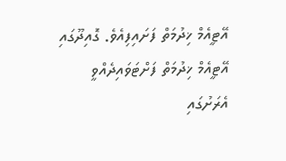އޭޓީއެމް ޚިދުމަތް ފަށައިފިއެވެ. ގޮއިދޫގައި އޭޓީއެމް ޚިދުމަތް ފަށްޓަވައިދެއްވީ އެރަށުގައި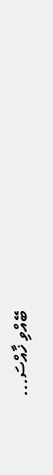ބޭއްވި ޚާއްސަ...